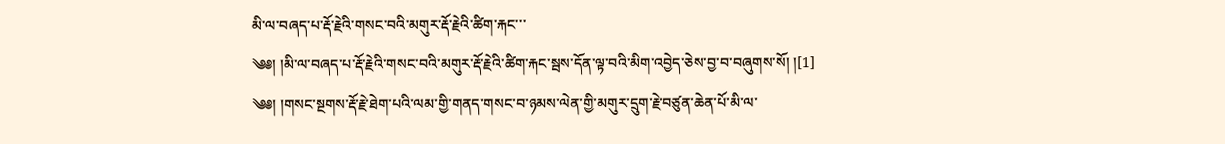མི་ལ་བཞད་པ་རྡོ་རྗེའི་གསང་བའི་མགུར་རྡོ་རྗེའི་ཚིག་རྐང་་་
༄༅། །མི་ལ་བཞད་པ་རྡོ་རྗེའི་གསང་བའི་མགུར་རྡོ་རྗེའི་ཚིག་རྐང་སྦས་དོན་ལྟ་བའི་མིག་འབྱེད་ཅེས་བྱ་བ་བཞུགས་སོ། །[1]
༄༅། །གསང་སྔགས་རྡོ་རྗེ་ཐེག་པའི་ལམ་གྱི་གནད་གསང་བ་ཉམས་ལེན་གྱི་མགུར་དྲུག་རྗེ་བཙུན་ཆེན་པོ་མི་ལ་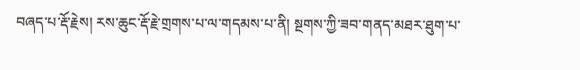བཞད་པ་རྡོ་རྗེས། རས་ཆུང་རྡོ་རྗེ་གྲགས་པ་ལ་གདམས་པ་ནི། སྔགས་ཀྱི་ཟབ་གནད་མཐར་ཐུག་པ་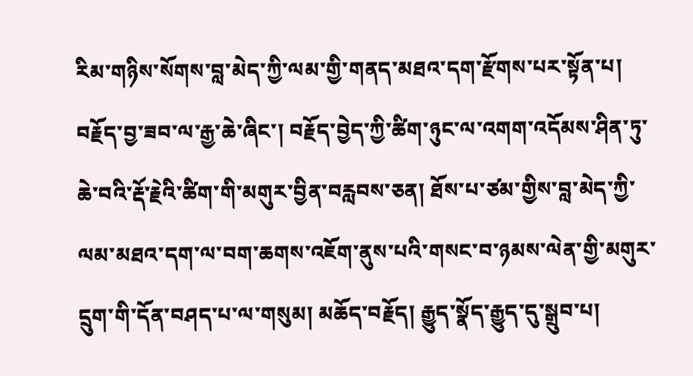རིམ་གཉིས་སོགས་བླ་མེད་ཀྱི་ལམ་གྱི་གནད་མཐའ་དག་རྫོགས་པར་སྟོན་པ། བརྗོད་བྱ་ཟབ་ལ་རྒྱ་ཆེ་ཞིང་། བརྗོད་བྱེད་ཀྱི་ཚིག་ཉུང་ལ་འགག་འདོམས་ཤིན་ཏུ་ཆེ་བའི་རྡོ་རྗེའི་ཚིག་གི་མགུར་བྱིན་བརླབས་ཅན། ཐོས་པ་ཙམ་གྱིས་བླ་མེད་ཀྱི་ལམ་མཐའ་དག་ལ་བག་ཆགས་འཇོག་ནུས་པའི་གསང་བ་ཉམས་ལེན་གྱི་མགུར་དྲུག་གི་དོན་བཤད་པ་ལ་གསུམ། མཆོད་བརྗོད། རྒྱུད་སྣོད་རྒྱུད་དུ་སྒྲུབ་པ།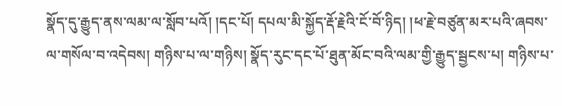སྣོད་དུ་རྒྱུད་ནས་ལམ་ལ་སློབ་པའོ། །དང་པོ། དཔལ་མི་སྐྱོད་རྡོ་རྗེའི་ངོ་བོ་ཉིད། །ཕ་རྗེ་བཙུན་མར་པའི་ཞབས་ལ་གསོལ་བ་འདེབས། གཉིས་པ་ལ་གཉིས། སྣོད་རུང་དང་པོ་ཐུན་མོང་བའི་ལམ་གྱི་རྒྱུད་སྦྱངས་པ། གཉིས་པ་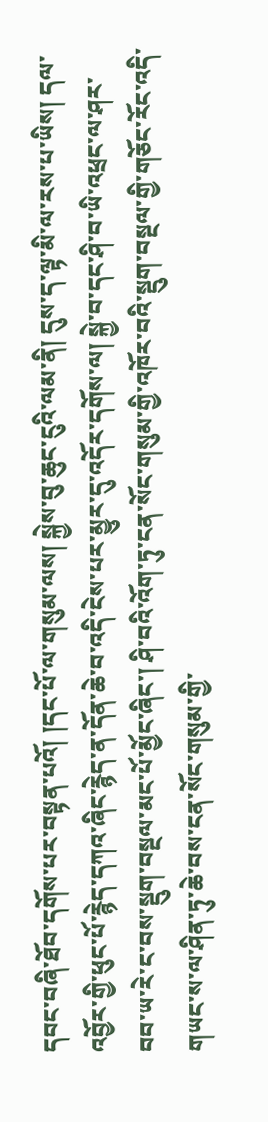དབང་བཞི་ཐོབ་དགོས་པར་བསྟན་པའོ། །དང་པོ་ལ་གསུམ་ལས། སྐྱེས་བུ་ཆུང་ངུའི་ལམ་ནི། དུས་ད་ལྟ་མི་ལ་རས་པ་ཡིས། དལ་འབྱོར་གྱི་ཕུང་པོ་རྙེད་དཀའ་ཞིང་རྙེད་ན་དོན་ཆེ་བ་འདི་ངེས་པར་མྱུར་དུ་འདོར་དགོས་ལ། སྐྱེ་བ་དང་ཤི་བ་ཡི་འཕྲང་ལ་ཤར་བབ་ཡ་རེ་ང་བས་སྡུག་བསྔལ་མང་པོ་མྱོང་ཞིང་། ཤི་བའི་འོག་ཏུ་ངན་སོང་གསུམ་གྱི་འཁོར་བའི་སྡུག་བསྔལ་གྱི་གཅོང་རོང་འདི་གཡང་ས་ལ་ཤིན་ཏུ་ཆེ་བས་ངན་སོང་གསུམ་གྱི་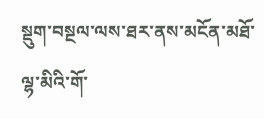སྡུག་བསྔལ་ལས་ཐར་ནས་མངོན་མཐོ་ལྷ་མིའི་གོ་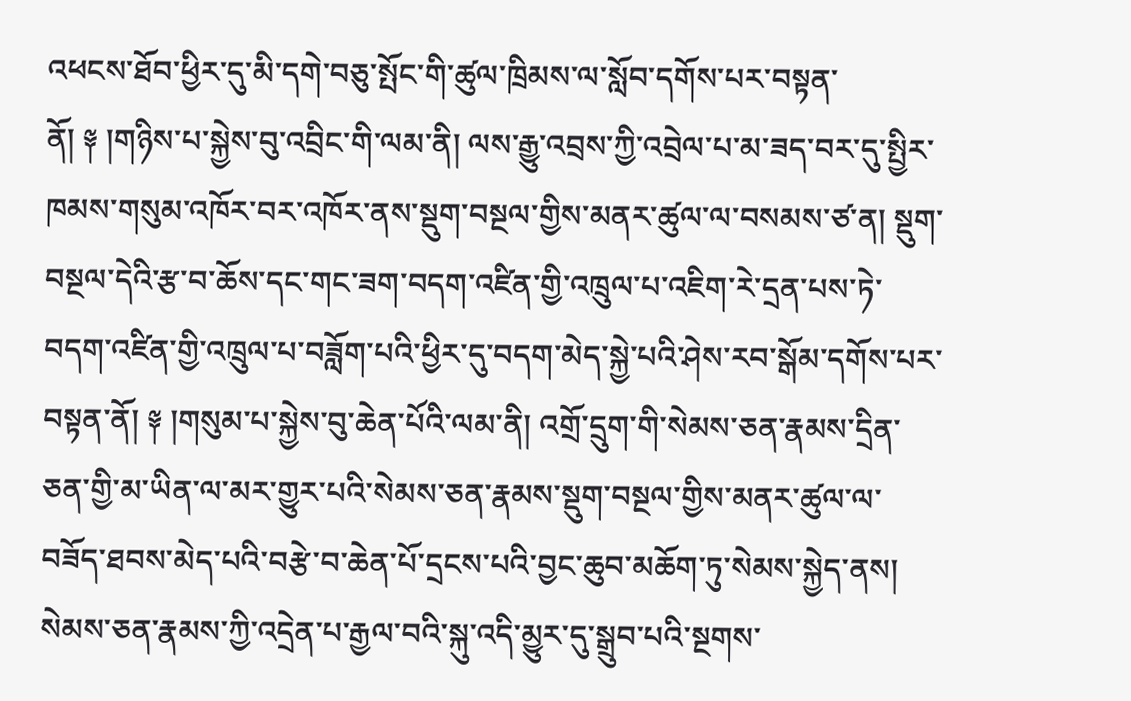འཕངས་ཐོབ་ཕྱིར་དུ་མི་དགེ་བཅུ་སྤོང་གི་ཚུལ་ཁྲིམས་ལ་སློབ་དགོས་པར་བསྟན་ནོ། ༈ །གཉིས་པ་སྐྱེས་བུ་འབྲིང་གི་ལམ་ནི། ལས་རྒྱུ་འབྲས་ཀྱི་འབྲེལ་པ་མ་ཟད་བར་དུ་སྤྱིར་ཁམས་གསུམ་འཁོར་བར་འཁོར་ནས་སྡུག་བསྔལ་གྱིས་མནར་ཚུལ་ལ་བསམས་ཙ་ན། སྡུག་བསྔལ་དེའི་རྩ་བ་ཆོས་དང་གང་ཟག་བདག་འཛིན་གྱི་འཁྲུལ་པ་འཇིག་རེ་དྲན་པས་ཏེ་བདག་འཛིན་གྱི་འཁྲུལ་པ་བཟློག་པའི་ཕྱིར་དུ་བདག་མེད་སྐྱེ་པའི་ཤེས་རབ་སྒོམ་དགོས་པར་བསྟན་ནོ། ༈ །གསུམ་པ་སྐྱེས་བུ་ཆེན་པོའི་ལམ་ནི། འགྲོ་དྲུག་གི་སེམས་ཅན་རྣམས་དྲིན་ཅན་གྱི་མ་ཡིན་ལ་མར་གྱུར་པའི་སེམས་ཅན་རྣམས་སྡུག་བསྔལ་གྱིས་མནར་ཚུལ་ལ་བཟོད་ཐབས་མེད་པའི་བརྩེ་བ་ཆེན་པོ་དྲངས་པའི་བྱང་ཆུབ་མཆོག་ཏུ་སེམས་སྐྱེད་ནས། སེམས་ཅན་རྣམས་ཀྱི་འདྲེན་པ་རྒྱལ་བའི་སྐུ་འདི་མྱུར་དུ་སྒྲུབ་པའི་སྔགས་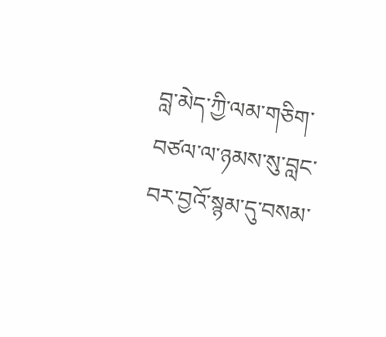བླ་མེད་ཀྱི་ལམ་གཅིག་བཙལ་ལ་ཉམས་སུ་བླང་བར་བྱའོ་སྙམ་དུ་བསམ་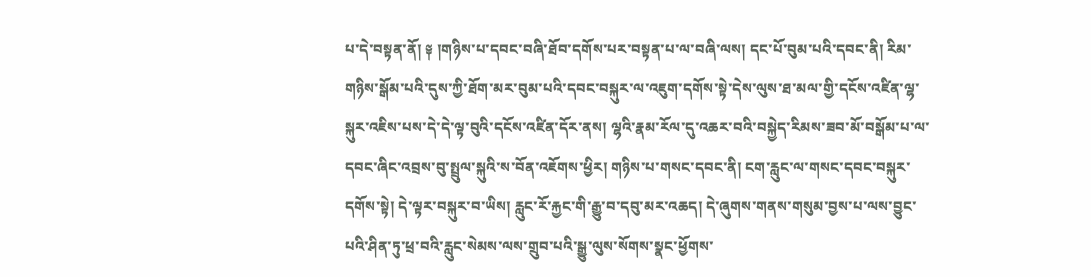པ་དེ་བསྟན་ནོ། ༈ །གཉིས་པ་དབང་བཞི་ཐོབ་དགོས་པར་བསྟན་པ་ལ་བཞི་ལས། དང་པོ་བུམ་པའི་དབང་ནི། རིམ་གཉིས་སྒོམ་པའི་དུས་ཀྱི་ཐོག་མར་བུམ་པའི་དབང་བསྐུར་ལ་འཇུག་དགོས་སྟེ་དེས་ལུས་ཐ་མལ་གྱི་དངོས་འཛིན་ལྷ་སྐུར་འཇིས་པས་དེ་དེ་ལྟ་བུའི་དངོས་འཛིན་དོར་ནས། ལྷའི་རྣམ་རོལ་དུ་འཆར་བའི་བསྐྱེད་རིམས་ཟབ་མོ་བསྒོམ་པ་ལ་དབང་ཞིང་འབྲས་བུ་སྤྲུལ་སྐུའི་ས་བོན་འཇོགས་ཕྱིར། གཉིས་པ་གསང་དབང་ནི། ངག་རླུང་ལ་གསང་དབང་བསྐུར་དགོས་སྟེ། དེ་ལྟར་བསྐུར་བ་ཡིས། རླུང་རོ་རྐྱང་གི་རྒྱུ་བ་དབུ་མར་འཆད། དེ་ཞུགས་གནས་གསུམ་བྱས་པ་ལས་བྱུང་པའི་ཤིན་ཏུ་ཕྲ་བའི་རླུང་སེམས་ལས་གྲུབ་པའི་སྒྱུ་ལུས་སོགས་སྣང་ཕྱོགས་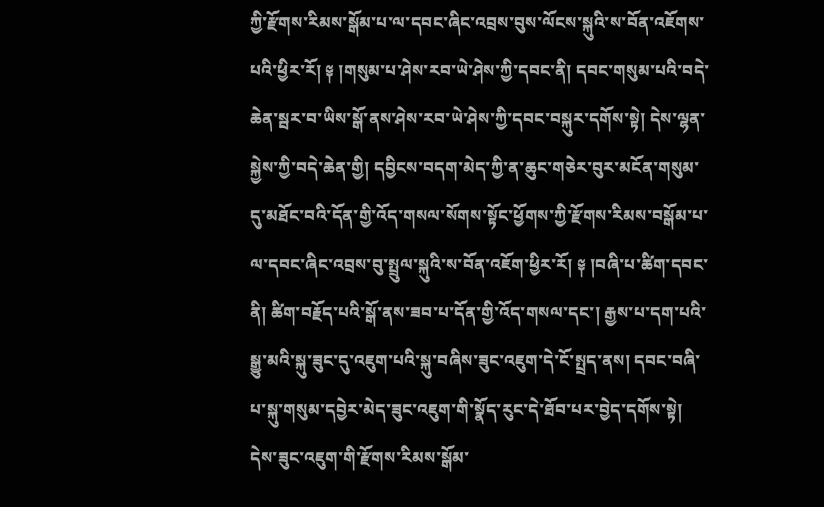ཀྱི་རྫོགས་རིམས་སྒོམ་པ་ལ་དབང་ཞིང་འབྲས་བུས་ལོངས་སྐུའི་ས་བོན་འཇོགས་པའི་ཕྱིར་རོ། ༈ །གསུམ་པ་ཤེས་རབ་ཡེ་ཤེས་ཀྱི་དབང་ནི། དབང་གསུམ་པའི་བདེ་ཆེན་སྦར་བ་ཡིས་སྒོ་ནས་ཤེས་རབ་ཡེ་ཤེས་ཀྱི་དབང་བསྐུར་དགོས་སྟེ། དེས་ལྷན་སྐྱེས་ཀྱི་བདེ་ཆེན་གྱི། དབྱིངས་བདག་མེད་ཀྱི་ན་ཆུང་གཅེར་བུར་མངོན་གསུམ་དུ་མཐོང་བའི་དོན་གྱི་འོད་གསལ་སོགས་སྟོང་ཕྱོགས་ཀྱི་རྫོགས་རིམས་བསྒོམ་པ་ལ་དབང་ཞིང་འབྲས་བུ་སྤྲུལ་སྐུའི་ས་བོན་འཇོག་ཕྱིར་རོ། ༈ །བཞི་པ་ཚིག་དབང་ནི། ཚིག་བརྗོད་པའི་སྒོ་ནས་ཟབ་པ་དོན་གྱི་འོད་གསལ་དང་། རྒྱས་པ་དག་པའི་སྒྱུ་མའི་སྐུ་ཟུང་དུ་འཇུག་པའི་སྐུ་བཞིས་ཟུང་འཇུག་དེ་ངོ་སྤྲད་ནས། དབང་བཞི་པ་སྐུ་གསུམ་དབྱེར་མེད་ཟུང་འཇུག་གི་སྣོད་རུང་དེ་ཐོབ་པར་བྱེད་དགོས་སྟེ། དེས་ཟུང་འཇུག་གི་རྫོགས་རིམས་སྒོམ་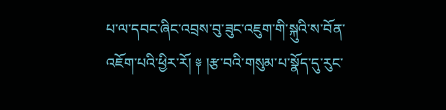པ་ལ་དབང་ཞིང་འབྲས་བུ་ཟུང་འཇུག་གི་སྐུའི་ས་བོན་འཇོག་པའི་ཕྱིར་རོ། ༈ །རྩ་བའི་གསུམ་པ་སྣོད་དུ་རུང་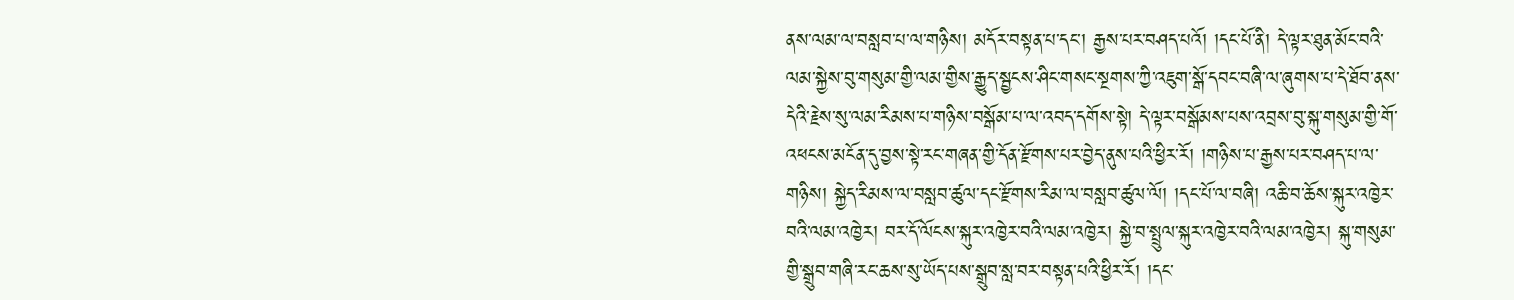ནས་ལམ་ལ་བསླབ་པ་ལ་གཉིས། མདོར་བསྟན་པ་དང་། རྒྱས་པར་བཤད་པའོ། །དང་པོ་ནི། དེ་ལྟར་ཐུན་མོང་བའི་ལམ་སྐྱེས་བུ་གསུམ་གྱི་ལམ་གྱིས་རྒྱུད་སྦྱངས་ཤིང་གསང་སྔགས་ཀྱི་འཇུག་སྒོ་དབང་བཞི་ལ་ཞུགས་པ་དེ་ཐོབ་ནས་དེའི་རྗེས་སུ་ལམ་རིམས་པ་གཉིས་བསྒོམ་པ་ལ་འབད་དགོས་སྟེ། དེ་ལྟར་བསྒོམས་པས་འབྲས་བུ་སྐུ་གསུམ་གྱི་གོ་འཕངས་མངོན་དུ་བྱས་སྟེ་རང་གཞན་གྱི་དོན་རྫོགས་པར་བྱེད་ནུས་པའི་ཕྱིར་རོ། །གཉིས་པ་རྒྱས་པར་བཤད་པ་ལ་གཉིས། སྐྱེད་རིམས་ལ་བསླབ་ཚུལ་དང་རྫོགས་རིམ་ལ་བསླབ་ཚུལ་ལོ། །དང་པོ་ལ་བཞི། འཆི་བ་ཆོས་སྐུར་འཁྱེར་བའི་ལམ་འཁྱེར། བར་དོ་ལོངས་སྐུར་འཁྱེར་བའི་ལམ་འཁྱེར། སྐྱེ་བ་སྤྲུལ་སྐུར་འཁྱེར་བའི་ལམ་འཁྱེར། སྐུ་གསུམ་གྱི་སྒྲུབ་གཞི་རང་ཆས་སུ་ཡོད་པས་སྒྲུབ་སླ་བར་བསྟན་པའི་ཕྱིར་རོ། །དང་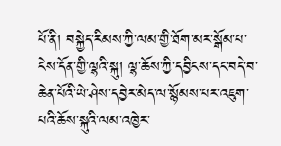པོ་ནི། བསྐྱེད་རིམས་ཀྱི་ལམ་གྱི་ཐོག་མར་སྒོམ་པ་ངེས་དོན་གྱི་ལྷའི་སྐུ། ལྷ་ཆོས་ཀྱི་དབྱིངས་དང་བདེ་བ་ཆེན་པོའི་ཡེ་ཤེས་དབྱེར་མེད་ལ་སྙོམས་པར་འཇུག་པའི་ཆོས་སྐུའི་ལམ་འཁྱེར་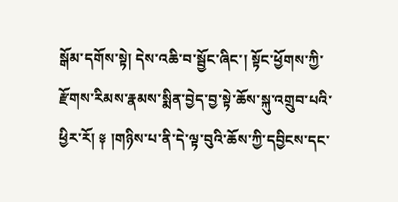སྒོམ་དགོས་སྟེ། དེས་འཆི་བ་སྦྱོང་ཞིང་། སྟོང་ཕྱོགས་ཀྱི་རྫོགས་རིམས་རྣམས་སྨིན་བྱེད་བྱ་སྟེ་ཆོས་སྐུ་འགྲུབ་པའི་ཕྱིར་རོ། ༈ །གཉིས་པ་ནི་དེ་ལྟ་བུའི་ཆོས་ཀྱི་དབྱིངས་དང་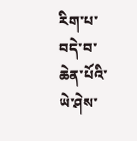རིག་པ་བདེ་བ་ཆེན་པོའི་ཡེ་ཤེས་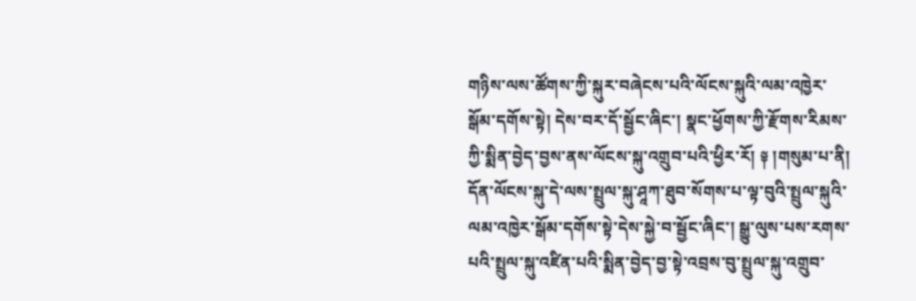གཉིས་ལས་ཚོགས་ཀྱི་སྐུར་བཞེངས་པའི་ལོངས་སྐུའི་ལམ་འཁྱེར་སྒོམ་དགོས་སྟེ། དེས་བར་དོ་སྦྱོང་ཞིང་། སྣང་ཕྱོགས་ཀྱི་རྫོགས་རིམས་ཀྱི་སྨིན་བྱེད་བྱས་ནས་ལོངས་སྐུ་འགྲུབ་པའི་ཕྱིར་རོ། ༈ །གསུམ་པ་ནི། དོན་ལོངས་སྐུ་དེ་ལས་སྤྲུལ་སྐུ་ཤཱཀ་ཐུབ་སོགས་པ་ལྟ་བུའི་སྤྲུལ་སྐུའི་ལམ་འཁྱེར་སྒོམ་དགོས་སྟེ་དེས་སྐྱེ་བ་སྦྱོང་ཞིང་། སྒྱུ་ལུས་པས་རགས་པའི་སྤྲུལ་སྐུ་འཛིན་པའི་སྨིན་བྱེད་བྱ་སྟེ་འབྲས་བུ་སྤྲུལ་སྐུ་འགྲུབ་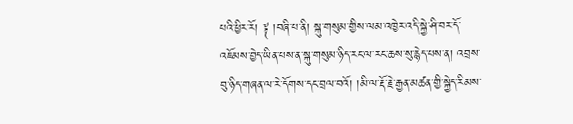པའི་ཕྱིར་རོ། ༈ །བཞི་པ་ནི། སྐུ་གསུམ་གྱིས་ལམ་འཁྱེར་འདི་སྐྱེ་ཤི་བར་དོ་འཇོམས་བྱེད་ཡིན་པས་ན་སྐུ་གསུམ་ཉིད་རང་ལ་རང་ཆས་སུ་རྙེད་པས་ན། འབྲས་བུ་ཉིད་གཞན་ལ་རེ་དོགས་དང་བྲལ་བའོ། །མི་ལ་རྡོ་རྗེ་རྒྱན་མཚན་གྱི་སྐྱེད་རིམས་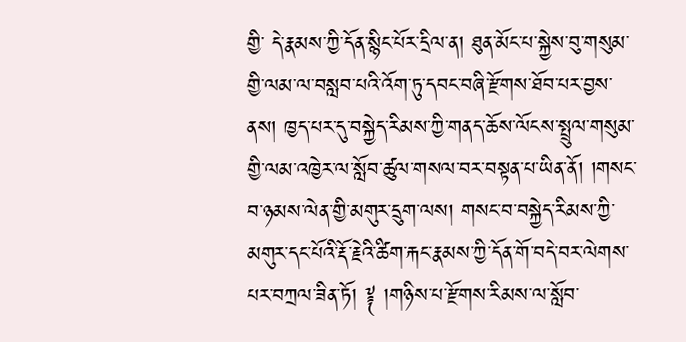གྱི་ དེ་རྣམས་ཀྱི་དོན་སྙིང་པོར་དྲིལ་ན། ཐུན་མོང་པ་སྐྱེས་བུ་གསུམ་གྱི་ལམ་ལ་བསླབ་པའི་འོག་ཏུ་དབང་བཞི་རྫོགས་ཐོབ་པར་བྱས་ནས། ཁྱད་པར་དུ་བསྐྱེད་རིམས་ཀྱི་གནད་ཆོས་ལོངས་སྤྲུལ་གསུམ་གྱི་ལམ་འཁྱེར་ལ་སློབ་ཚུལ་གསལ་བར་བསྟན་པ་ཡིན་ནོ། །གསང་བ་ཉམས་ལེན་གྱི་མགུར་དྲུག་ལས། གསང་བ་བསྐྱེད་རིམས་ཀྱི་མགུར་དང་པོའི་རྡོ་རྗེའི་ཚིག་རྐང་རྣམས་ཀྱི་དོན་གོ་བདེ་བར་ལེགས་པར་བཀྲལ་ཟིན་ཏོ། ༈ །གཉིས་པ་རྫོགས་རིམས་ལ་སློབ་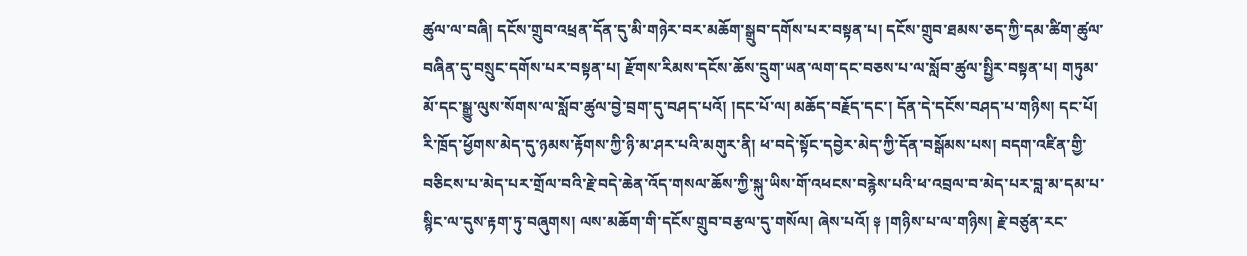ཚུལ་ལ་བཞི། དངོས་གྲུབ་འཕྲན་དོན་དུ་མི་གཉེར་བར་མཆོག་སྒྲུབ་དགོས་པར་བསྟན་པ། དངོས་གྲུབ་ཐམས་ཅད་ཀྱི་དམ་ཚིག་ཚུལ་བཞིན་དུ་བསྲུང་དགོས་པར་བསྟན་པ། རྫོགས་རིམས་དངོས་ཆོས་དྲུག་ཡན་ལག་དང་བཅས་པ་ལ་སློབ་ཚུལ་སྤྱིར་བསྟན་པ། གཏུམ་མོ་དང་སྒྱུ་ལུས་སོགས་ལ་སློབ་ཚུལ་བྱེ་བྲག་དུ་བཤད་པའོ། །དང་པོ་ལ། མཆོད་བརྗོད་དང་། དོན་དེ་དངོས་བཤད་པ་གཉིས། དང་པོ། རི་ཁྲོད་ཕྱོགས་མེད་དུ་ཉམས་རྟོགས་ཀྱི་ཉི་མ་ཤར་པའི་མགུར་ནི། ཕ་བདེ་སྟོང་དབྱེར་མེད་ཀྱི་དོན་བསྒོམས་པས། བདག་འཛིན་གྱི་བཅིངས་པ་མེད་པར་གྲོལ་བའི་རྗེ་བདེ་ཆེན་འོད་གསལ་ཆོས་ཀྱི་སྐུ་ཡིས་གོ་འཕངས་བརྙེས་པའི་ཕ་འབྲལ་བ་མེད་པར་བླ་མ་དམ་པ་སྙིང་ལ་དུས་རྟག་ཏུ་བཞུགས། ལས་མཆོག་གི་དངོས་གྲུབ་བརྩལ་དུ་གསོལ། ཞེས་པའོ། ༈ །གཉིས་པ་ལ་གཉིས། རྗེ་བཙུན་རང་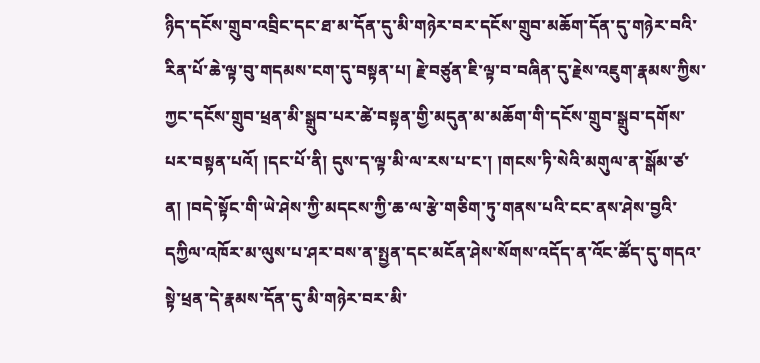ཉིད་དངོས་གྲུབ་འབྲིང་དང་ཐ་མ་དོན་དུ་མི་གཉེར་བར་དངོས་གྲུབ་མཆོག་དོན་དུ་གཉེར་བའི་རིན་པོ་ཆེ་ལྟ་བུ་གདམས་ངག་དུ་བསྟན་པ། རྗེ་བཙུན་ཇི་ལྟ་བ་བཞིན་དུ་རྗེས་འཇུག་རྣམས་ཀྱིས་ཀྱང་དངོས་གྲུབ་ཕྲན་མི་སྒྲུབ་པར་ཚེ་བསྟན་གྱི་མདུན་མ་མཆོག་གི་དངོས་གྲུབ་སྒྲུབ་དགོས་པར་བསྟན་པའོ། །དང་པོ་ནི། དུས་ད་ལྟ་མི་ལ་རས་པ་ང་། །གངས་ཏི་སེའི་མགུལ་ན་སྒོམ་ཙ་ན། །བདེ་སྟོང་གི་ཡེ་ཤེས་ཀྱི་མདངས་ཀྱི་ཆ་ལ་རྩེ་གཅིག་ཏུ་གནས་པའི་ངང་ནས་ཤེས་བྱའི་དཀྱིལ་འཁོར་མ་ལུས་པ་ཤར་བས་ན་སྤྱན་དང་མངོན་ཤེས་སོགས་འདོད་ན་འོང་ཚོད་དུ་གདའ་སྟེ་ཕྲན་དེ་རྣམས་དོན་དུ་མི་གཉེར་བར་མི་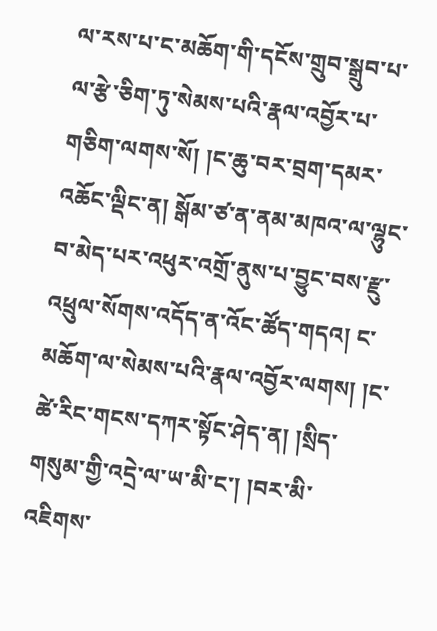ལ་རས་པ་ང་མཆོག་གི་དངོས་གྲུབ་སྒྲུབ་པ་ལ་རྩེ་ཅིག་ཏུ་སེམས་པའི་རྣལ་འབྱོར་པ་གཅིག་ལགས་སོ། །ང་ཆུ་བར་བྲག་དམར་འཆོང་ལྡིང་ན། སྒོམ་ཙ་ན་ནམ་མཁའ་ལ་ལྷུང་བ་མེད་པར་འཕུར་འགྲོ་ནུས་པ་བྱུང་བས་རྫུ་འཕྲུལ་སོགས་འདོད་ན་འོང་ཚོད་གདའ། ང་མཆོག་ལ་སེམས་པའི་རྣལ་འབྱོར་ལགས། །ང་ཚེ་རིང་གངས་དཀར་སྟོང་ཤེད་ན། །སྲིད་གསུམ་གྱི་འདྲེ་ལ་ཡ་མི་ང་། །བར་མི་འཇིགས་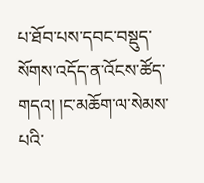པ་ཐོབ་པས་དབང་བསྡུད་སོགས་འདོད་ན་འོངས་ཚོད་གདའ། །ང་མཆོག་ལ་སེམས་པའི་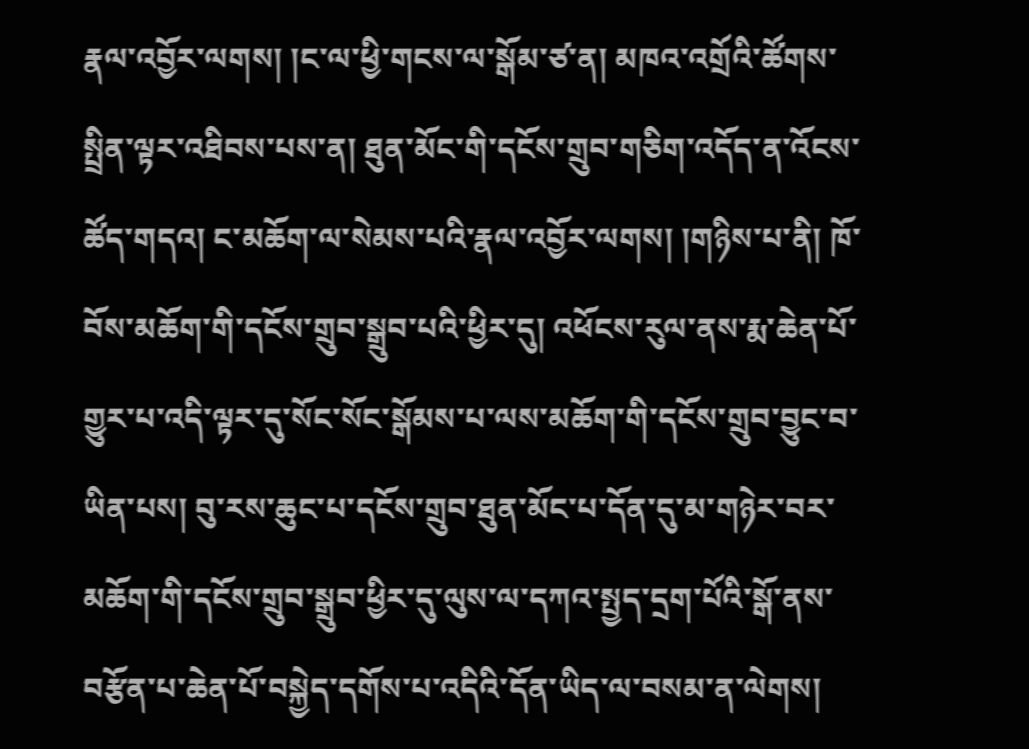རྣལ་འབྱོར་ལགས། །ང་ལ་ཕྱི་གངས་ལ་སྒོམ་ཙ་ན། མཁའ་འགྲོའི་ཚོགས་སྤྲིན་ལྟར་འཐིབས་པས་ན། ཐུན་མོང་གི་དངོས་གྲུབ་གཅིག་འདོད་ན་འོངས་ཚོད་གདའ། ང་མཆོག་ལ་སེམས་པའི་རྣལ་འབྱོར་ལགས། །གཉིས་པ་ནི། ཁོ་བོས་མཆོག་གི་དངོས་གྲུབ་སྒྲུབ་པའི་ཕྱིར་དུ། འཕོངས་རུལ་ནས་རྨ་ཆེན་པོ་གྱུར་པ་འདི་ལྟར་དུ་སོང་སོང་སྒོམས་པ་ལས་མཆོག་གི་དངོས་གྲུབ་བྱུང་བ་ཡིན་པས། བུ་རས་ཆུང་པ་དངོས་གྲུབ་ཐུན་མོང་པ་དོན་དུ་མ་གཉེར་བར་མཆོག་གི་དངོས་གྲུབ་སྒྲུབ་ཕྱིར་དུ་ལུས་ལ་དཀའ་སྤྱད་དྲག་པོའི་སྒོ་ནས་བརྩོན་པ་ཆེན་པོ་བསྐྱེད་དགོས་པ་འདིའི་དོན་ཡིད་ལ་བསམ་ན་ལེགས།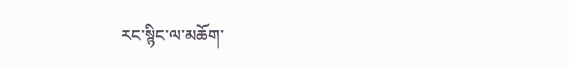རང་སྙིང་ལ་མཆོག་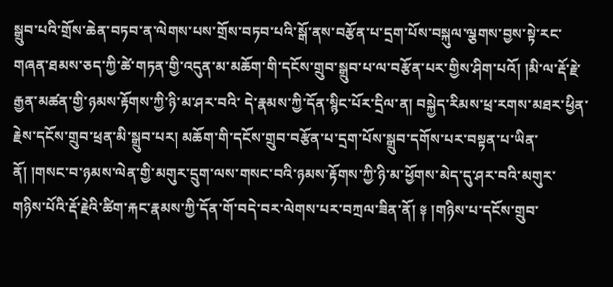སྒྲུབ་པའི་གྲོས་ཆེན་བཏབ་ན་ལེགས་པས་གྲོས་བཏབ་པའི་སྒོ་ནས་བརྩོན་པ་དྲག་པོས་བསྐུལ་ལྕགས་བྱས་སྟེ་རང་གཞན་ཐམས་ཅད་ཀྱི་ཚེ་གཏན་གྱི་འདུན་མ་མཆོག་གི་དངོས་གྲུབ་སྒྲུབ་པ་ལ་བརྩོན་པར་གྱིས་ཤིག་པའོ། །མི་ལ་རྡོ་རྗེ་རྒྱན་མཚན་གྱི་ཉམས་རྟོགས་ཀྱི་ཉི་མ་ཤར་བའི་ དེ་རྣམས་ཀྱི་དོན་སྙིང་པོར་དྲིལ་ན། བསྐྱེད་རིམས་ཕྲ་རགས་མཐར་ཕྱིན་རྗེས་དངོས་གྲུབ་ཕྲན་མི་སྒྲུབ་པར། མཆོག་གི་དངོས་གྲུབ་བརྩོན་པ་དྲག་པོས་སྒྲུབ་དགོས་པར་བསྟན་པ་ཡིན་ནོ། །གསང་བ་ཉམས་ལེན་གྱི་མགུར་དྲུག་ལས་གསང་བའི་ཉམས་རྟོགས་ཀྱི་ཉི་མ་ཕྱོགས་མེད་དུ་ཤར་བའི་མགུར་གཉིས་པོའི་རྡོ་རྗེའི་ཚིག་རྐང་རྣམས་ཀྱི་དོན་གོ་བདེ་བར་ལེགས་པར་བཀྲལ་ཟིན་ནོ། ༈ །གཉིས་པ་དངོས་གྲུབ་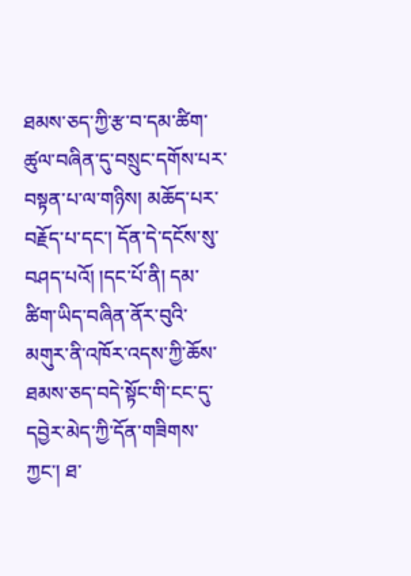ཐམས་ཅད་ཀྱི་རྩ་བ་དམ་ཚིག་ཚུལ་བཞིན་དུ་བསྲུང་དགོས་པར་བསྟན་པ་ལ་གཉིས། མཆོད་པར་བརྗོད་པ་དང་། དོན་དེ་དངོས་སུ་བཤད་པའོ། །དང་པོ་ནི། དམ་ཚིག་ཡིད་བཞིན་ནོར་བུའི་མགུར་ནི་འཁོར་འདས་ཀྱི་ཆོས་ཐམས་ཅད་བདེ་སྟོང་གི་ངང་དུ་དབྱེར་མེད་ཀྱི་དོན་གཟིགས་ཀྱང་། ཐ་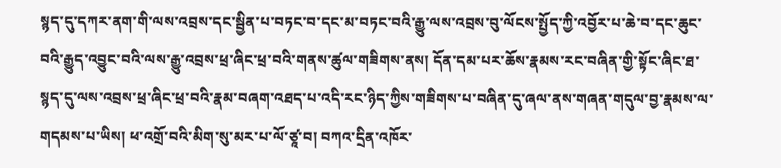སྙད་དུ་དཀར་ནག་གི་ལས་འབྲས་དང་སྦྱིན་པ་བཏང་བ་དང་མ་བཏང་བའི་རྒྱུ་ལས་འབྲས་བུ་ལོངས་སྤྱོད་ཀྱི་འབྱོར་པ་ཆེ་བ་དང་ཆུང་བའི་རྒྱུད་འབྱུང་བའི་ལས་རྒྱུ་འབྲས་ཕྲ་ཞིང་ཕྲ་བའི་གནས་ཚུལ་གཟིགས་ནས། དོན་དམ་པར་ཆོས་རྣམས་རང་བཞིན་གྱི་སྟོང་ཞིང་ཐ་སྙད་དུ་ལས་འབྲས་ཕྲ་ཞིང་ཕྲ་བའི་རྣམ་བཞག་འཐད་པ་འདི་རང་ཉིད་ཀྱིས་གཟིགས་པ་བཞིན་དུ་ཞལ་ནས་གཞན་གདུལ་བྱ་རྣམས་ལ་གདམས་པ་ཡིས། ཕ་འགྲོ་བའི་མིག་སུ་མར་པ་ལོ་ཙཱ་བ། བཀའ་དྲིན་འཁོར་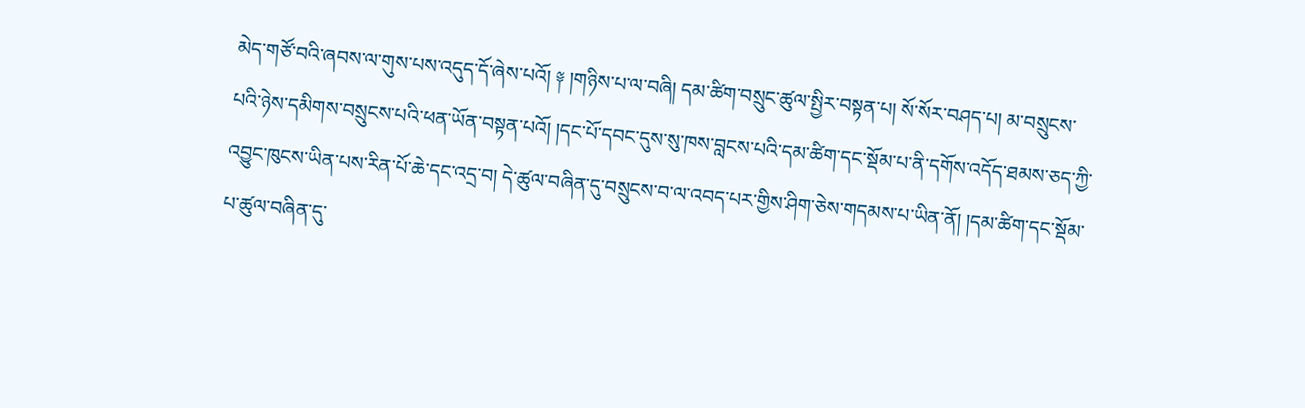མེད་གཙོ་བའི་ཞབས་ལ་གུས་པས་འདུད་དོ་ཞེས་པའོ། ༈ །གཉིས་པ་ལ་བཞི། དམ་ཚིག་བསྲུང་ཚུལ་སྤྱིར་བསྟན་པ། སོ་སོར་བཤད་པ། མ་བསྲུངས་པའི་ཉེས་དམིགས་བསྲུངས་པའི་ཕན་ཡོན་བསྟན་པའོ། །དང་པོ་དབང་དུས་སུ་ཁས་བླངས་པའི་དམ་ཚིག་དང་སྡོམ་པ་ནི་དགོས་འདོད་ཐམས་ཅད་ཀྱི་འབྱུང་ཁུངས་ཡིན་པས་རིན་པོ་ཆེ་དང་འདྲ་བ། དེ་ཚུལ་བཞིན་དུ་བསྲུངས་བ་ལ་འབད་པར་གྱིས་ཤིག་ཅེས་གདམས་པ་ཡིན་ནོ། །དམ་ཚིག་དང་སྡོམ་པ་ཚུལ་བཞིན་དུ་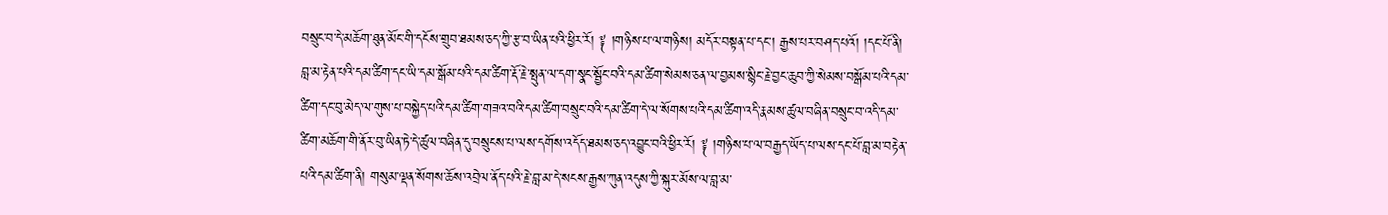བསྲུང་བ་དེ་མཆོག་ཐུན་མོང་གི་དངོས་གྲུབ་ཐམས་ཅད་ཀྱི་རྩ་བ་ཡིན་པའི་ཕྱིར་རོ། ༈ །གཉིས་པ་ལ་གཉིས། མདོར་བསྟན་པ་དང་། རྒྱས་པར་བཤད་པའོ། །དང་པོ་ནི། བླ་མ་རྟེན་པའི་དམ་ཚིག་དང་ཡི་དམ་སྒོམ་པའི་དམ་ཚིག་རྡོ་རྗེ་སྤུན་ལ་དག་སྣང་སྦྱོང་བའི་དམ་ཚིག་སེམས་ཅན་ལ་བྱམས་སྙིང་རྗེ་བྱང་ཆུབ་ཀྱི་སེམས་བསྒོམ་པའི་དམ་ཚིག་དང་བུ་མེད་ལ་གུས་པ་བསྐྱེད་པའི་དམ་ཚིག་གཟའ་བའི་དམ་ཚིག་བསྲུང་བའི་དམ་ཚིག་དེ་ལ་སོགས་པའི་དམ་ཚིག་འདི་རྣམས་ཚུལ་བཞིན་བསྲུང་བ་འདི་དམ་ཚིག་མཆོག་གི་ནོར་བུ་ཡིན་ཏེ་དེ་ཚུལ་བཞིན་དུ་བསྲུངས་པ་ལས་དགོས་འདོད་ཐམས་ཅད་འབྱུང་བའི་ཕྱིར་རོ། ༈ །གཉིས་པ་ལ་བརྒྱད་ཡོད་པ་ལས་དང་པོ་བླ་མ་བརྟེན་པའི་དམ་ཚིག་ནི། གསུམ་ལྡན་སོགས་ཆོས་འབྲེལ་ནོད་པའི་རྗེ་བླ་མ་དེ་སངས་རྒྱས་ཀུན་འདུས་ཀྱི་སྐུར་མོས་ལ་བླ་མ་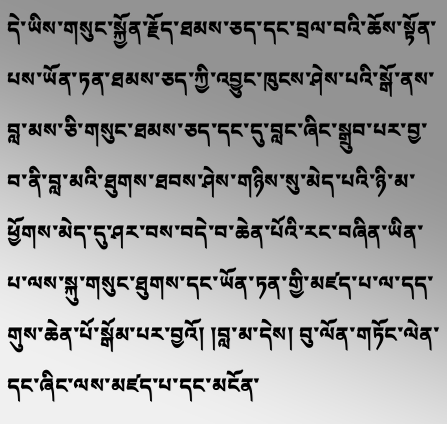དེ་ཡིས་གསུང་སྐྱོན་རྗོད་ཐམས་ཅད་དང་བྲལ་བའི་ཆོས་སྟོན་པས་ཡོན་ཏན་ཐམས་ཅད་ཀྱི་འབྱུང་ཁུངས་ཤེས་པའི་སྒོ་ནས་བླ་མས་ཅི་གསུང་ཐམས་ཅད་དང་དུ་བླང་ཞིང་སྒྲུབ་པར་བྱ་བ་ནི་བླ་མའི་ཐུགས་ཐབས་ཤེས་གཉིས་སུ་མེད་པའི་ཉི་མ་ཕྱོགས་མེད་དུ་ཤར་བས་བདེ་བ་ཆེན་པོའི་རང་བཞིན་ཡིན་པ་ལས་སྐུ་གསུང་ཐུགས་དང་ཡོན་ཏན་གྱི་མཛད་པ་ལ་དད་གུས་ཆེན་པོ་སྒོམ་པར་བྱའོ། །བླ་མ་དེས། བུ་ལོན་གཏོང་ལེན་དང་ཞིང་ལས་མཛད་པ་དང་མངོན་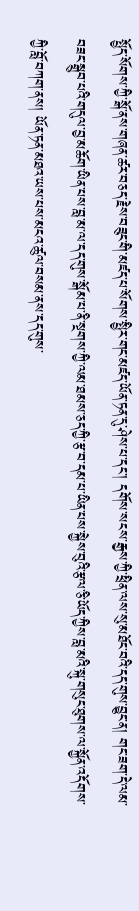སྤྱོད་སོགས་ཀྱི་སྒོ་ནས་གཞན་ཚར་བཅད་རྗེས་བཟུང་གི་མཛད་པ་སོགས་སྤྱིར་གང་མཛད་ཡོན་ཏན་དུ་ཤེས་པ་དང་། དགོས་སངས་རྒྱས་ཀྱི་ཕྲིན་ལས་སུ་མཐོང་བའི་དད་གུས་བྱུང་ན། གང་ཟག་དེ་ལམ་བཟང་སྒྲུབ་པའི་གདུལ་བྱ་མཆོག་ཡིན་པས་བླ་མ་ལ་དད་གུས་སྒོམ་པ་ནི་སྔགས་ཀྱི་ལམ་ཐམས་ཅད་ཀྱི་རྩ་བ་དམ་པ་ཡིན་པས་སྐྱེས་བུའི་རྩལ་ཅི་ཡོད་ཀྱིས་བླ་མའི་སྐུ་གསུང་ཐུགས་ལ་སྐྱོན་འདོགས་ཀྱི་བློ་བཀག་ནས། ཡོན་ཏན་མཐའ་ཡས་པས་མངའ་ཚུལ་བསམ་ནས་དད་གུས་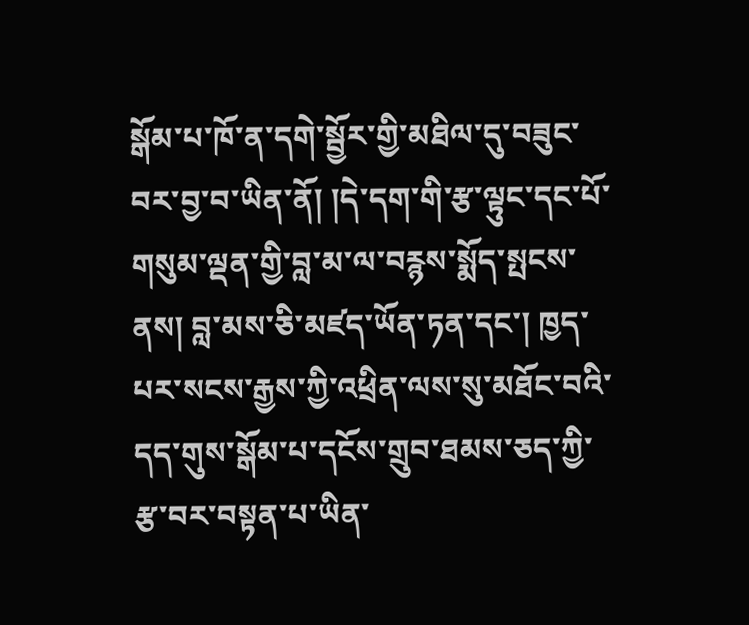སྒོམ་པ་ཁོ་ན་དགེ་སྦྱོར་གྱི་མཐིལ་དུ་བཟུང་བར་བྱ་བ་ཡིན་ནོ། །དེ་དག་གི་རྩ་ལྟུང་དང་པོ་གསུམ་ལྡན་གྱི་བླ་མ་ལ་བརྙས་སྨོད་སྤངས་ནས། བླ་མས་ཅི་མཛད་ཡོན་ཏན་དང་། ཁྱད་པར་སངས་རྒྱས་ཀྱི་འཕྲིན་ལས་སུ་མཐོང་བའི་དད་གུས་སྒོམ་པ་དངོས་གྲུབ་ཐམས་ཅད་ཀྱི་རྩ་བར་བསྟན་པ་ཡིན་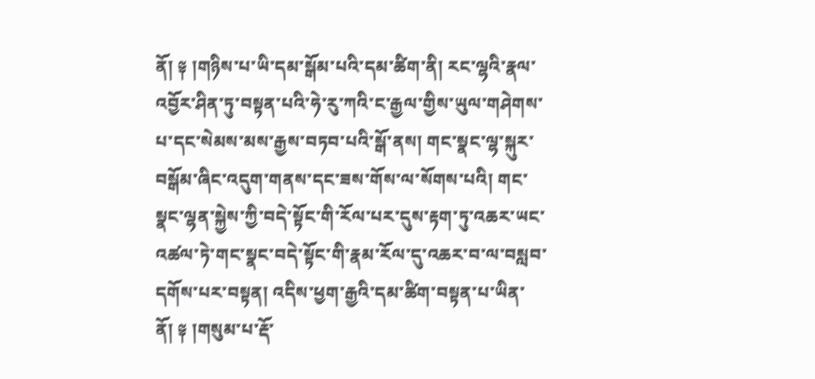ནོ། ༈ །གཉིས་པ་ཡི་དམ་སྒོམ་པའི་དམ་ཚིག་ནི། རང་ལྷའི་རྣལ་འབྱོར་ཤིན་ཏུ་བསྟན་པའི་ཧེ་རུ་ཀའི་ང་རྒྱལ་གྱིས་ཡུལ་གཤེགས་པ་དང་སེམས་མས་རྒྱས་བཏབ་པའི་སྒོ་ནས། གང་སྣང་ལྷ་སྐུར་བསྒོམ་ཞིང་འདུག་གནས་དང་ཟས་གོས་ལ་སོགས་པའི། གང་སྣང་ལྷན་སྐྱེས་ཀྱི་བདེ་སྟོང་གི་རོལ་པར་དུས་རྟག་ཏུ་འཆར་ཡང་འཚལ་ཏེ་གང་སྣང་བདེ་སྟོང་གི་རྣམ་རོལ་དུ་འཆར་བ་ལ་བསླབ་དགོས་པར་བསྟན། འདིས་ཕྱག་རྒྱའི་དམ་ཚིག་བསྟན་པ་ཡིན་ནོ། ༈ །གསུམ་པ་རྡོ་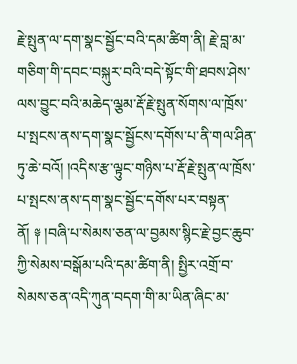རྗེ་སྤུན་ལ་དག་སྣང་སྦྱོང་བའི་དམ་ཚིག་ནི། རྗེ་བླ་མ་གཅིག་གི་དབང་བསྐུར་བའི་བདེ་སྟོང་གི་ཐབས་ཤེས་ལས་བྱུང་བའི་མཆེད་ལྕམ་རྡོ་རྗེ་སྤུན་སོགས་ལ་ཁྲོས་པ་སྤངས་ནས་དག་སྣང་སྦྱོངས་དགོས་པ་ནི་གལ་ཤིན་ཏུ་ཆེ་བའོ། །འདིས་རྩ་ལྟུང་གཉིས་པ་རྡོ་རྗེ་སྤུན་ལ་ཁྲོས་པ་སྤངས་ནས་དག་སྣང་སྦྱོང་དགོས་པར་བསྟན་ནོ། ༈ །བཞི་པ་སེམས་ཅན་ལ་བྱམས་སྙིང་རྗེ་བྱང་ཆུབ་ཀྱི་སེམས་བསྒོམ་པའི་དམ་ཚིག་ནི། སྤྱིར་འགྲོ་བ་སེམས་ཅན་འདི་ཀུན་བདག་གི་མ་ཡིན་ཞིང་མ་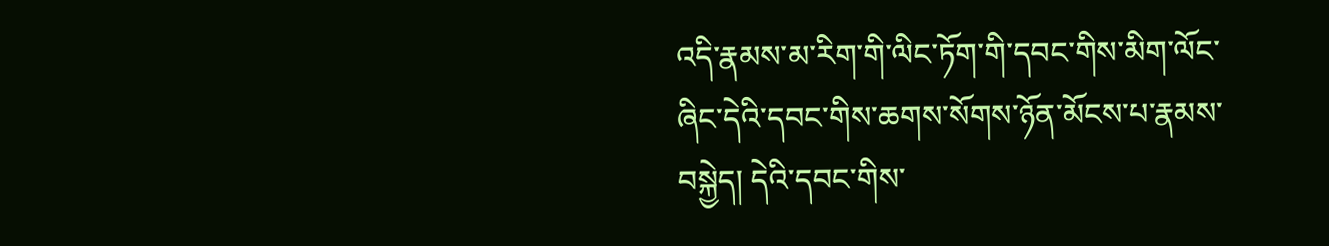འདི་རྣམས་མ་རིག་གི་ལིང་ཏོག་གི་དབང་གིས་མིག་ལོང་ཞིང་དེའི་དབང་གིས་ཆགས་སོགས་ཉོན་མོངས་པ་རྣམས་བསྐྱེད། དེའི་དབང་གིས་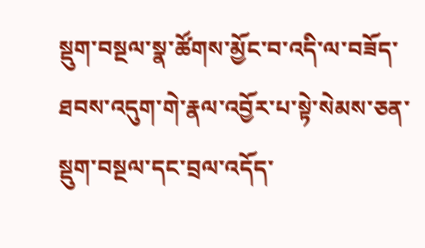སྡུག་བསྔལ་སྣ་ཚོགས་མྱོང་བ་འདི་ལ་བཟོད་ཐབས་འདུག་གེ་རྣལ་འབྱོར་པ་སྟེ་སེམས་ཅན་སྡུག་བསྔལ་དང་བྲལ་འདོད་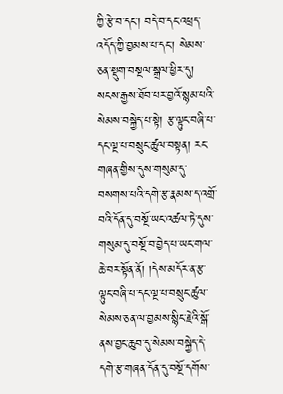ཀྱི་རྩེ་བ་དང་། བདེ་བ་དང་འཕྲད་འདོད་ཀྱི་བྱམས་པ་དང་། སེམས་ཅན་སྡུག་བསྔལ་སྒྲལ་ཕྱིར་དུ། སངས་རྒྱས་ཐོབ་པར་བྱའོ་སྙམ་པའི་སེམས་བསྐྱེད་པ་སྟེ། རྩ་ལྟུང་བཞི་པ་དང་ལྔ་པ་བསྲུང་ཚུལ་བསྟན། རང་གཞན་གྱིས་དུས་གསུམ་དུ་བསགས་པའི་དགེ་རྩ་རྣམས་ད་འགྲོ་བའི་དོན་དུ་བསྔོ་ཡང་འཚལ་ཏེ་དུས་གསུམ་དུ་བསྔོ་བ་བྱེད་པ་ཡང་གལ་ཆེ་བར་སྟོན་ནོ། །དེས་མདོར་ན་རྩ་ལྟུང་བཞི་པ་དང་ལྔ་པ་བསྲུང་ཚུལ་སེམས་ཅན་ལ་བྱམས་སྙིང་རྗེའི་སྒོ་ནས་བྱང་ཆུབ་དུ་སེམས་བསྐྱེད་དེ་དགེ་རྩ་གཞན་དོན་དུ་བསྔོ་དགོས་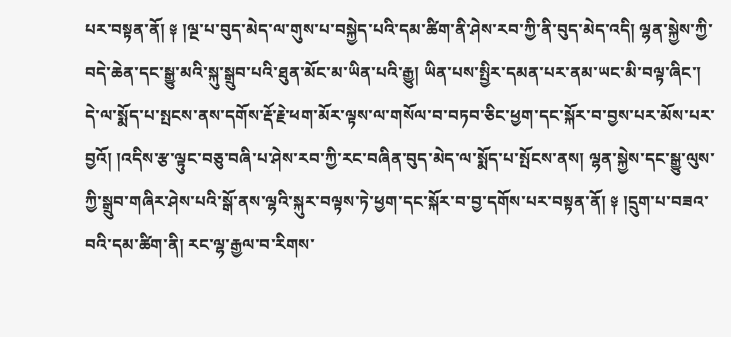པར་བསྟན་ནོ། ༈ །ལྔ་པ་བུད་མེད་ལ་གུས་པ་བསྐྱེད་པའི་དམ་ཚིག་ནི་ཤེས་རབ་ཀྱི་ནི་བུད་མེད་འདི། ལྷན་སྐྱེས་ཀྱི་བདེ་ཆེན་དང་སྒྱུ་མའི་སྐུ་སྒྲུབ་པའི་ཐུན་མོང་མ་ཡིན་པའི་རྒྱུ། ཡིན་པས་སྤྱིར་དམན་པར་ནམ་ཡང་མི་བལྟ་ཞིང་། དེ་ལ་སྨོད་པ་སྤངས་ནས་དགོས་རྡོ་རྗེ་ཕག་མོར་ལྟས་ལ་གསོལ་བ་བཏབ་ཅིང་ཕྱག་དང་སྐོར་བ་བྱས་པར་མོས་པར་བྱའོ། །འདིས་རྩ་ལྟུང་བཅུ་བཞི་པ་ཤེས་རབ་ཀྱི་རང་བཞིན་བུད་མེད་ལ་སྨོད་པ་སྤོངས་ནས། ལྷན་སྐྱེས་དང་སྒྱུ་ལུས་ཀྱི་སྒྲུབ་གཞིར་ཤེས་པའི་སྒོ་ནས་ལྷའི་སྐུར་བལྟས་ཏེ་ཕྱག་དང་སྐོར་བ་བྱ་དགོས་པར་བསྟན་ནོ། ༈ །དྲུག་པ་བཟའ་བའི་དམ་ཚིག་ནི། རང་ལྷ་རྒྱལ་བ་རིགས་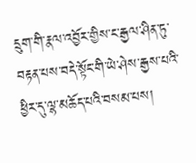དྲུག་གི་རྣལ་འབྱོར་གྱིས་ང་རྒྱལ་ཤིན་ཏུ་བརྟན་པས་བདེ་སྟོང་གི་ཡེ་ཤེས་རྒྱས་པའི་ཕྱིར་དུ་ལྷ་མཆོད་པའི་བསམ་པས།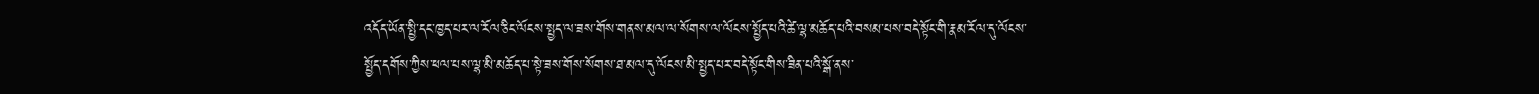འདོད་ཡོན་སྤྱི་དང་ཁྱད་པར་ལ་རོལ་ཅིང་ལོངས་སྤྱད་ལ་ཟས་གོས་གནས་མལ་ལ་སོགས་ལ་ལོངས་སྤྱོད་པའི་ཚེ་ལྷ་མཆོད་པའི་བསམ་པས་བདེ་སྟོང་གི་རྣམ་རོལ་དུ་ལོངས་སྤྱོད་དགོས་ཀྱིས་ཕལ་པས་ལྷ་མི་མཆོད་པ་སྟེ་ཟས་གོས་སོགས་ཐ་མལ་དུ་ལོངས་མི་སྤྱད་པར་བདེ་སྟོང་གིས་ཟིན་པའི་སྒོ་ནས་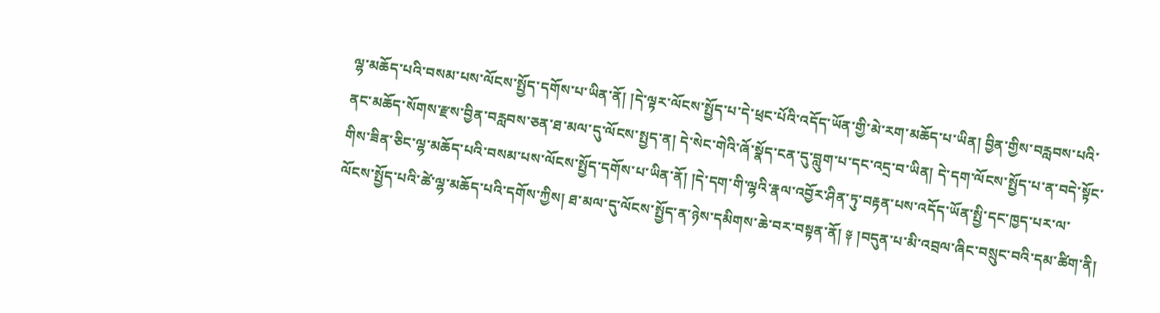ལྷ་མཆོད་པའི་བསམ་པས་ལོངས་སྤྱོད་དགོས་པ་ཡིན་ནོ། །དེ་ལྟར་ལོངས་སྤྱོད་པ་དེ་ཕྲང་པོའི་འདོད་ཡོན་གྱི་མེ་རག་མཆོད་པ་ཡིན། བྱིན་གྱིས་བརླབས་པའི་ནང་མཆོད་སོགས་རྫས་བྱིན་བརླབས་ཅན་ཐ་མལ་དུ་ལོངས་སྤྱད་ན། དེ་སེང་གེའི་ཞོ་སྣོད་ངན་དུ་བླུག་པ་དང་འདྲ་བ་ཡིན། དེ་དག་ལོངས་སྤྱོད་པ་ན་བདེ་སྟོང་གིས་ཟིན་ཅིང་ལྷ་མཆོད་པའི་བསམ་པས་ལོངས་སྤྱོད་དགོས་པ་ཡིན་ནོ། །དེ་དག་གི་ལྷའི་རྣལ་འབྱོར་ཤིན་ཏུ་བརྟན་པས་འདོད་ཡོན་སྤྱི་དང་ཁྱད་པར་ལ་ལོངས་སྤྱོད་པའི་ཚེ་ལྷ་མཆོད་པའི་དགོས་ཀྱིས། ཐ་མལ་དུ་ལོངས་སྤྱོད་ན་ཉེས་དམིགས་ཆེ་བར་བསྟན་ནོ། ༈ །བདུན་པ་མི་འབྲལ་ཞིང་བསྲུང་བའི་དམ་ཚིག་ནི།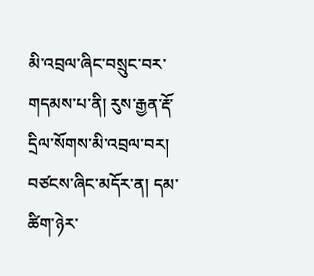མི་འབྲལ་ཞིང་བསྲུང་བར་གདམས་པ་ནི། རུས་རྒྱན་རྡོ་དྲིལ་སོགས་མི་འབྲལ་བར། བཙངས་ཞིང་མདོར་ན། དམ་ཚིག་ཉེར་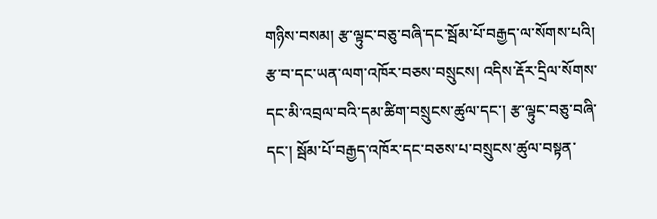གཉིས་བསམ། རྩ་ལྟུང་བཅུ་བཞི་དང་སྦོམ་པོ་བརྒྱད་ལ་སོགས་པའི། རྩ་བ་དང་ཡན་ལག་འཁོར་བཅས་བསྲུངས། འདིས་རྡོར་དྲིལ་སོགས་དང་མི་འབྲལ་བའི་དམ་ཚིག་བསྲུངས་ཚུལ་དང་། རྩ་ལྟུང་བཅུ་བཞི་དང་། སྦོམ་པོ་བརྒྱད་འཁོར་དང་བཅས་པ་བསྲུངས་ཚུལ་བསྟན་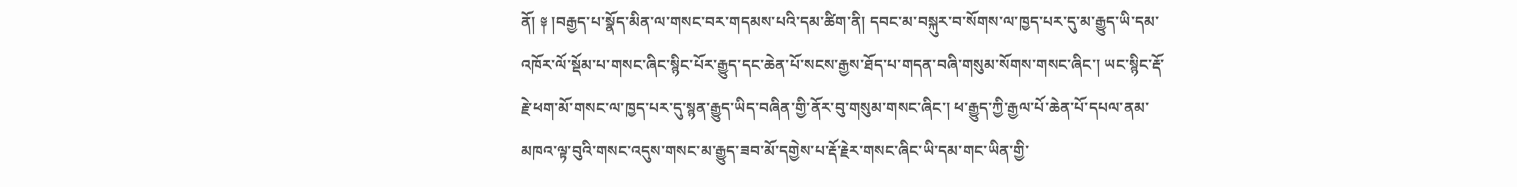ནོ། ༈ །བརྒྱད་པ་སྣོད་མིན་ལ་གསང་བར་གདམས་པའི་དམ་ཚིག་ནི། དབང་མ་བསྐུར་བ་སོགས་ལ་ཁྱད་པར་དུ་མ་རྒྱུད་ཡི་དམ་འཁོར་ལོ་སྡོམ་པ་གསང་ཞིང་སྙིང་པོར་རྒྱུད་དང་ཆེན་པོ་སངས་རྒྱས་ཐོད་པ་གདན་བཞི་གསུམ་སོགས་གསང་ཞིང་། ཡང་སྙིང་རྡོ་རྗེ་ཕག་མོ་གསང་ལ་ཁྱད་པར་དུ་སྙན་རྒྱུད་ཡིད་བཞིན་གྱི་ནོར་བུ་གསུམ་གསང་ཞིང་། ཕ་རྒྱུད་ཀྱི་རྒྱལ་པོ་ཆེན་པོ་དཔལ་ནམ་མཁའ་ལྟ་བུའི་གསང་འདུས་གསང་མ་རྒྱུད་ཟབ་མོ་དགྱེས་པ་རྡོ་རྗེར་གསང་ཞིང་ཡི་དམ་གང་ཡིན་གྱི་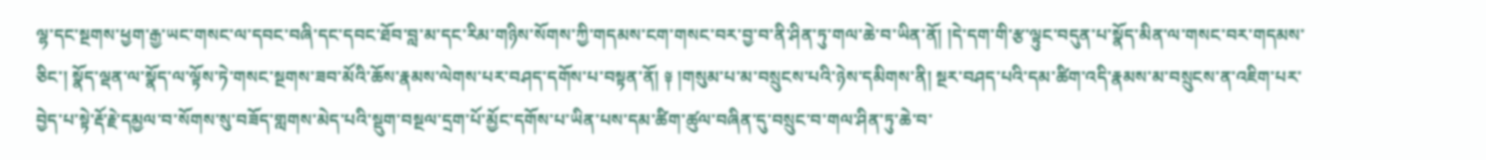ལྷ་དང་སྔགས་ཕྱག་རྒྱ་ཡང་གསང་ལ་དབང་བཞི་དང་དབང་ཐོབ་བླ་མ་དང་རིམ་གཉིས་སོགས་ཀྱི་གདམས་ངག་གསང་བར་བྱ་བ་ནི་ཤིན་ཏུ་གལ་ཆེ་བ་ཡིན་ནོ། །དེ་དག་གི་རྩ་ལྟུང་བདུན་པ་སྣོད་མིན་ལ་གསང་བར་གདམས་ཅིང་། སྣོད་ལྡན་ལ་སྣོད་ལ་ལྟོས་ཏེ་གསང་སྔགས་ཟབ་མོའི་ཆོས་རྣམས་ལེགས་པར་བཤད་དགོས་པ་བསྟན་ནོ། ༈ །གསུམ་པ་མ་བསྲུངས་པའི་ཉེས་དམིགས་ནི། སྔར་བཤད་པའི་དམ་ཚིག་འདི་རྣམས་མ་བསྲུངས་ན་འཇིག་པར་བྱེད་པ་སྟེ་རྡོ་རྗེ་དམྱལ་བ་སོགས་སུ་བཟོད་གླགས་མེད་པའི་སྡུག་བསྔལ་དྲག་པོ་མྱོང་དགོས་པ་ཡིན་པས་དམ་ཚིག་ཚུལ་བཞིན་དུ་བསྲུང་བ་གལ་ཤིན་ཏུ་ཆེ་བ་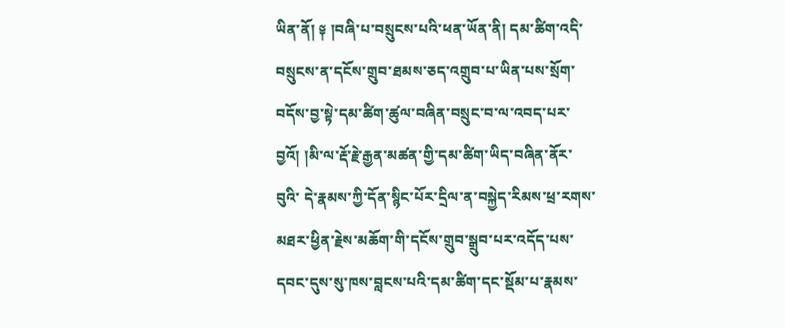ཡིན་ནོ། ༈ །བཞི་པ་བསྲུངས་པའི་ཕན་ཡོན་ནི། དམ་ཚིག་འདི་བསྲུངས་ན་དངོས་གྲུབ་ཐམས་ཅད་འགྲུབ་པ་ཡིན་པས་སྲོག་བདོས་བྱ་སྟེ་དམ་ཚིག་ཚུལ་བཞིན་བསྲུང་བ་ལ་འབད་པར་བྱའོ། །མི་ལ་རྡོ་རྗེ་རྒྱན་མཚན་གྱི་དམ་ཚིག་ཡིད་བཞིན་ནོར་བུའི་ དེ་རྣམས་ཀྱི་དོན་སྙིང་པོར་དྲིལ་ན་བསྐྱེད་རིམས་ཕྲ་རགས་མཐར་ཕྱིན་རྗེས་མཆོག་གི་དངོས་གྲུབ་སྒྲུབ་པར་འདོད་པས་དབང་དུས་སུ་ཁས་བླངས་པའི་དམ་ཚིག་དང་སྡོམ་པ་རྣམས་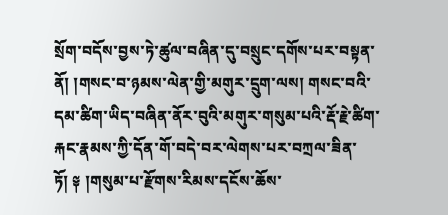སྲོག་བདོས་བྱས་ཏེ་ཚུལ་བཞིན་དུ་བསྲུང་དགོས་པར་བསྟན་ནོ། །གསང་བ་ཉམས་ལེན་གྱི་མགུར་དྲུག་ལས། གསང་བའི་དམ་ཚིག་ཡིད་བཞིན་ནོར་བུའི་མགུར་གསུམ་པའི་རྡོ་རྗེ་ཚིག་རྐང་རྣམས་ཀྱི་དོན་གོ་བདེ་བར་ལེགས་པར་བཀྲལ་ཟིན་ཏོ། ༈ །གསུམ་པ་རྫོགས་རིམས་དངོས་ཆོས་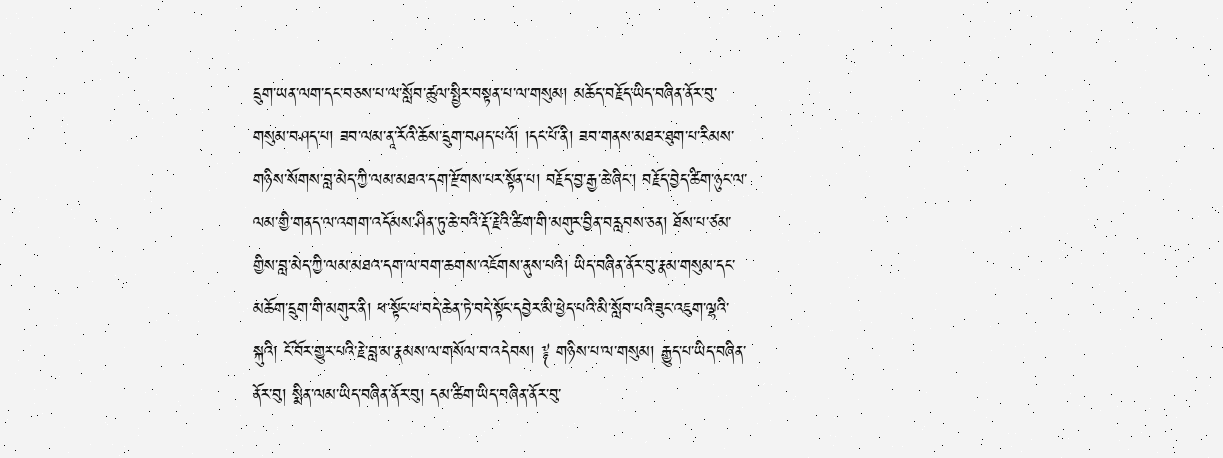དྲུག་ཡན་ལག་དང་བཅས་པ་ལ་སློབ་ཚུལ་སྤྱིར་བསྟན་པ་ལ་གསུམ། མཆོད་བརྗོད་ཡིད་བཞིན་ནོར་བུ་གསུམ་བཤད་པ། ཟབ་ལམ་ནཱ་རོའི་ཆོས་དྲུག་བཤད་པའོ། །དང་པོ་ནི། ཟབ་གནས་མཐར་ཐུག་པ་རིམས་གཉིས་སོགས་བླ་མེད་ཀྱི་ལམ་མཐའ་དག་རྫོགས་པར་སྟོན་པ། བརྗོད་བྱ་རྒྱ་ཆེ་ཞིང་། བརྗོད་བྱེད་ཚིག་ཉུང་ལ་ལམ་གྱི་གནད་ལ་འགག་འདོམས་ཤིན་ཏུ་ཆེ་བའི་རྡོ་རྗེའི་ཚིག་གི་མགུར་བྱིན་བརླབས་ཅན། ཐོས་པ་ཙམ་གྱིས་བླ་མེད་ཀྱི་ལམ་མཐའ་དག་ལ་བག་ཆགས་འཇོགས་ནུས་པའི། ཡིད་བཞིན་ནོར་བུ་རྣམ་གསུམ་དང་མཆོག་དྲུག་གི་མགུར་ནི། ཕ་སྟོང་པ་བདེ་ཆེན་ཏེ་བདེ་སྟོང་དབྱེར་མི་ཕྱེད་པའི་མི་སློབ་པའི་ཟུང་འཇུག་ལྷའི་སྐུའི། ངོ་བོར་གྱུར་པའི་རྗེ་བླ་མ་རྣམས་ལ་གསོལ་བ་འདེབས། ༈ གཉིས་པ་ལ་གསུམ། རྒྱུད་པ་ཡིད་བཞིན་ནོར་བུ། སྨིན་ལམ་ཡིད་བཞིན་ནོར་བུ། དམ་ཚིག་ཡིད་བཞིན་ནོར་བུ་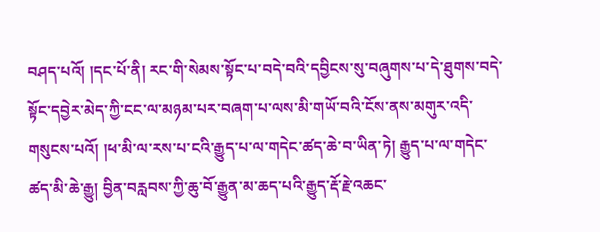བཤད་པའོ། །དང་པོ་ནི། རང་གི་སེམས་སྟོང་པ་བདེ་བའི་དབྱིངས་སུ་བཞུགས་པ་དེ་ཐུགས་བདེ་སྟོང་དབྱེར་མེད་ཀྱི་ངང་ལ་མཉམ་པར་བཞག་པ་ལས་མི་གཡོ་བའི་ངོས་ནས་མགུར་འདི་གསུངས་པའོ། །ཕ་མི་ལ་རས་པ་ངའི་རྒྱུད་པ་ལ་གདེང་ཚད་ཆེ་བ་ཡིན་ཏེ། རྒྱུད་པ་ལ་གདེང་ཚད་མི་ཆེ་རྒྱུ། བྱིན་བརླབས་ཀྱི་ཆུ་བོ་རྒྱུན་མ་ཆད་པའི་རྒྱུད་རྡོ་རྗེ་འཆང་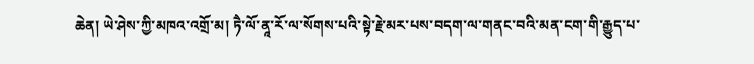ཆེན། ཡེ་ཤེས་ཀྱི་མཁའ་འགྲོ་མ། ཏཻ་ལོ་ནཱ་རོ་ལ་སོགས་པའི་སྟེ་རྗེ་མར་པས་བདག་ལ་གནང་བའི་མན་ངག་གི་རྒྱུད་པ་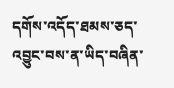དགོས་འདོད་ཐམས་ཅད་འབྱུང་བས་ན་ཡིད་བཞིན་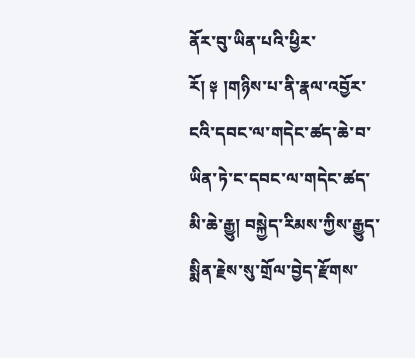ནོར་བུ་ཡིན་པའི་ཕྱིར་རོ། ༈ །གཉིས་པ་ནི་རྣལ་འབྱོར་ངའི་དབང་ལ་གདེང་ཚད་ཆེ་བ་ཡིན་ཏེ་ང་དབང་ལ་གདེང་ཚད་མི་ཆེ་རྒྱུ། བསྐྱེད་རིམས་ཀྱིས་རྒྱུད་སྨིན་རྗེས་སུ་གྲོལ་བྱེད་རྫོགས་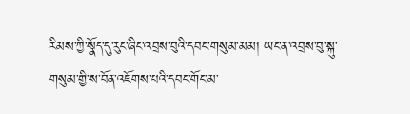རིམས་ཀྱི་སྣོད་དུ་རུང་ཞིང་འབྲས་བུའི་དབང་གསུམ་མམ། ཡང་ན་འབྲས་བུ་སྐུ་གསུམ་གྱི་ས་བོན་འཇོགས་པའི་དབང་གོང་མ་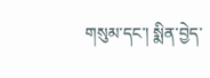གསུམ་དང་། སྨིན་བྱེད་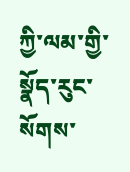ཀྱི་ལམ་གྱི་སྣོད་རུང་སོགས་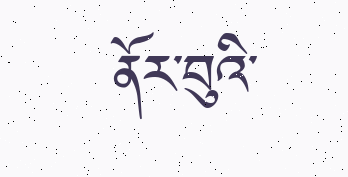ནོར་བུའི་